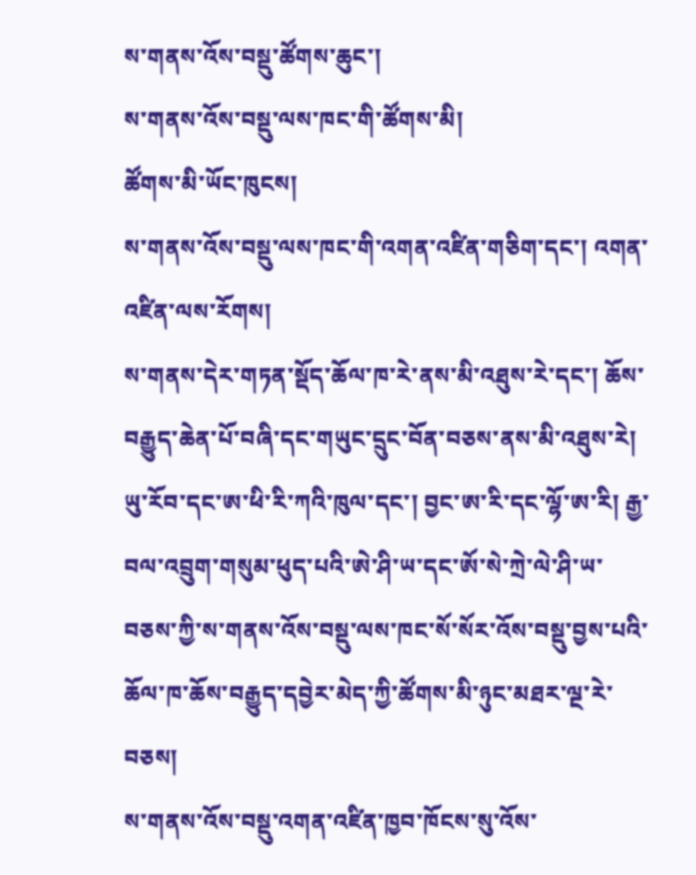ས་གནས་འོས་བསྡུ་ཚོགས་ཆུང་།
ས་གནས་འོས་བསྡུ་ལས་ཁང་གི་ཚོགས་མི།
ཚོགས་མི་ཡོང་ཁུངས།
ས་གནས་འོས་བསྡུ་ལས་ཁང་གི་འགན་འཛིན་གཅིག་དང་། འགན་འཛིན་ལས་རོགས།
ས་གནས་དེར་གཏན་སྡོད་ཆོལ་ཁ་རེ་ནས་མི་འཐུས་རེ་དང་། ཆོས་བརྒྱུད་ཆེན་པོ་བཞི་དང་གཡུང་དྲུང་བོན་བཅས་ནས་མི་འཐུས་རེ།
ཡུ་རོབ་དང་ཨ་ཕི་རི་ཀའི་ཁུལ་དང་། བྱང་ཨ་རི་དང་ལྷོ་ཨ་རི། རྒྱ་བལ་འབྲུག་གསུམ་ཕུད་པའི་ཨེ་ཤི་ཡ་དང་ཨོ་སེ་ཀྲེ་ལེ་ཤི་ཡ་བཅས་ཀྱི་ས་གནས་འོས་བསྡུ་ལས་ཁང་སོ་སོར་འོས་བསྡུ་བྱས་པའི་ཆོལ་ཁ་ཆོས་བརྒྱུད་དབྱེར་མེད་ཀྱི་ཚོགས་མི་ཉུང་མཐར་ལྔ་རེ་བཅས།
ས་གནས་འོས་བསྡུ་འགན་འཛིན་ཁྱབ་ཁོངས་སུ་འོས་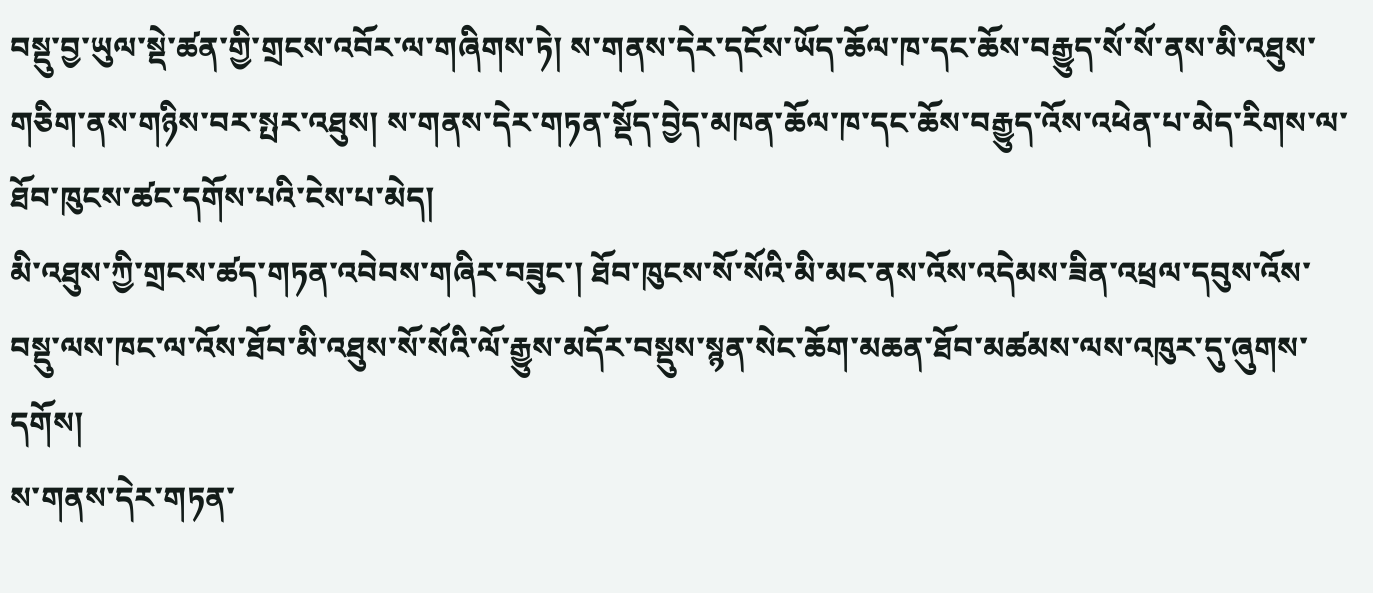བསྡུ་བྱ་ཡུལ་སྡེ་ཚན་གྱི་གྲངས་འབོར་ལ་གཞིགས་ཏེ། ས་གནས་དེར་དངོས་ཡོད་ཆོལ་ཁ་དང་ཆོས་བརྒྱུད་སོ་སོ་ནས་མི་འཐུས་གཅིག་ནས་གཉིས་བར་སྤར་འཐུས། ས་གནས་དེར་གཏན་སྡོད་བྱེད་མཁན་ཆོལ་ཁ་དང་ཆོས་བརྒྱུད་འོས་འཕེན་པ་མེད་རིགས་ལ་ཐོབ་ཁུངས་ཚང་དགོས་པའི་ངེས་པ་མེད།
མི་འཐུས་ཀྱི་གྲངས་ཚད་གཏན་འབེབས་གཞིར་བཟུང་། ཐོབ་ཁུངས་སོ་སོའི་མི་མང་ནས་འོས་འདེམས་ཟིན་འཕྲལ་དབུས་འོས་བསྡུ་ལས་ཁང་ལ་འོས་ཐོབ་མི་འཐུས་སོ་སོའི་ལོ་རྒྱུས་མདོར་བསྡུས་སྙན་སེང་ཆོག་མཆན་ཐོབ་མཚམས་ལས་འཁུར་དུ་ཞུགས་དགོས།
ས་གནས་དེར་གཏན་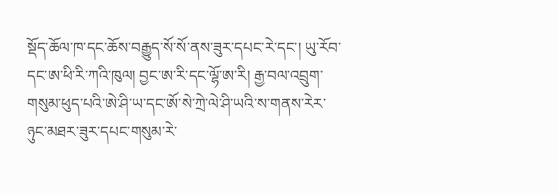སྡོད་ཆོལ་ཁ་དང་ཆོས་བརྒྱུད་སོ་སོ་ནས་ཟུར་དཔང་རེ་དང་། ཡུ་རོབ་དང་ཨ་ཕི་རི་ཀའི་ཁུལ། བྱང་ཨ་རི་དང་ལྷོ་ཨ་རི། རྒྱ་བལ་འབྲུག་གསུམ་ཕུད་པའི་ཨེ་ཤི་ཡ་དང་ཨོ་སེ་ཀྲེ་ལེ་ཤི་ཡའི་ས་གནས་རེར་ཉུང་མཐར་ཟུར་དཔང་གསུམ་རེ་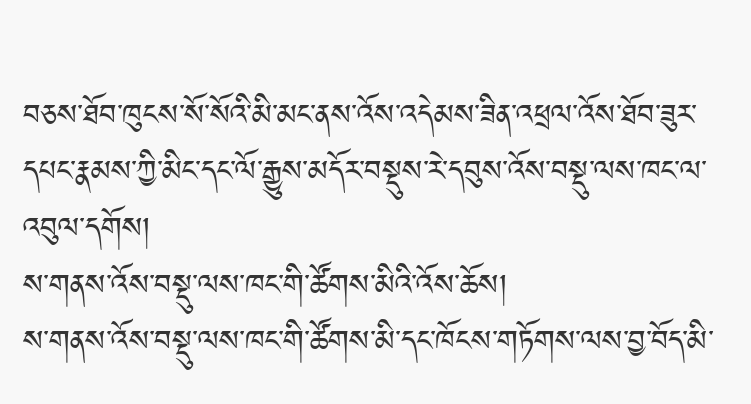བཅས་ཐོབ་ཁུངས་སོ་སོའི་མི་མང་ནས་འོས་འདེམས་ཟིན་འཕྲལ་འོས་ཐོབ་ཟུར་དཔང་རྣམས་ཀྱི་མིང་དང་ལོ་རྒྱུས་མདོར་བསྡུས་རེ་དབུས་འོས་བསྡུ་ལས་ཁང་ལ་འབུལ་དགོས།
ས་གནས་འོས་བསྡུ་ལས་ཁང་གི་ཚོགས་མིའི་འོས་ཆོས།
ས་གནས་འོས་བསྡུ་ལས་ཁང་གི་ཚོགས་མི་དང་ཁོངས་གཏོགས་ལས་བྱ་བོད་མི་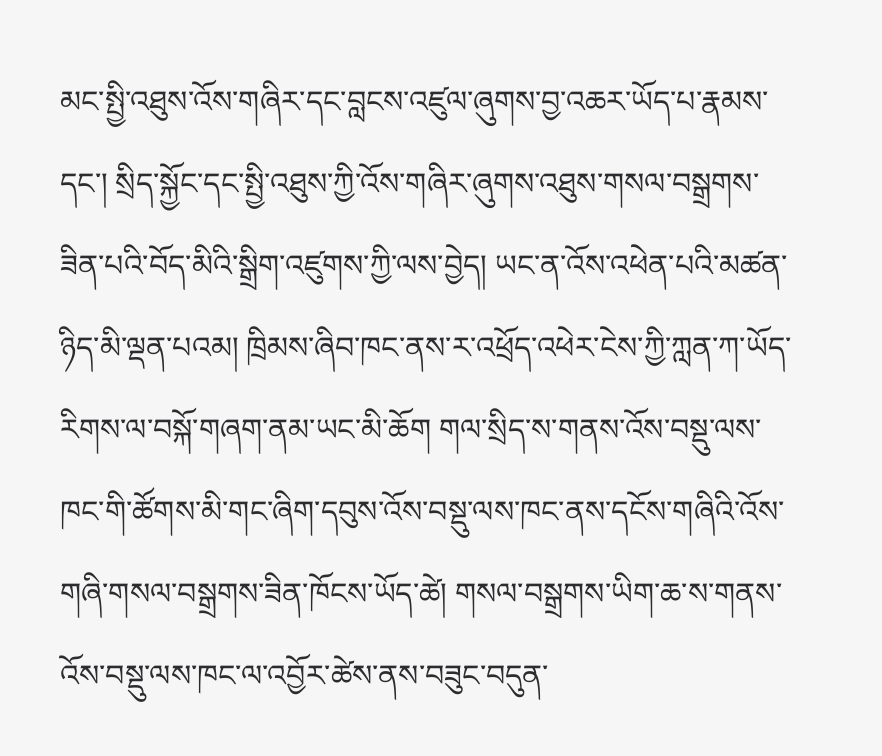མང་སྤྱི་འཐུས་འོས་གཞིར་དང་བླངས་འཛུལ་ཞུགས་བྱ་འཆར་ཡོད་པ་རྣམས་དང་། སྲིད་སྐྱོང་དང་སྤྱི་འཐུས་ཀྱི་འོས་གཞིར་ཞུགས་འཐུས་གསལ་བསྒྲགས་ཟིན་པའི་བོད་མིའི་སྒྲིག་འཛུགས་ཀྱི་ལས་བྱེད། ཡང་ན་འོས་འཕེན་པའི་མཚན་ཉིད་མི་ལྡན་པའམ། ཁྲིམས་ཞིབ་ཁང་ནས་ར་འཕྲོད་འཕེར་ངེས་ཀྱི་ཀླན་ཀ་ཡོད་རིགས་ལ་བསྐོ་གཞག་ནམ་ཡང་མི་ཆོག གལ་སྲིད་ས་གནས་འོས་བསྡུ་ལས་ཁང་གི་ཚོགས་མི་གང་ཞིག་དབུས་འོས་བསྡུ་ལས་ཁང་ནས་དངོས་གཞིའི་འོས་གཞི་གསལ་བསྒྲགས་ཟིན་ཁོངས་ཡོད་ཚེ། གསལ་བསྒྲགས་ཡིག་ཆ་ས་གནས་འོས་བསྡུ་ལས་ཁང་ལ་འབྱོར་ཚེས་ནས་བཟུང་བདུན་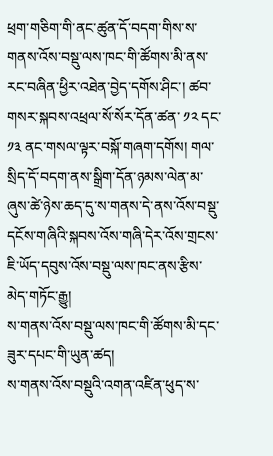ཕྲག་གཅིག་གི་ནང་ཚུན་དོ་བདག་གིས་ས་གནས་འོས་བསྡུ་ལས་ཁང་གི་ཚོགས་མི་ནས་རང་བཞིན་ཕྱིར་འཐེན་བྱེད་དགོས་ཤིང་། ཚབ་གསར་སྐབས་འཕྲལ་སོ་སོར་དོན་ཚན་ ༡༢ དང་ ༡༣ ནང་གསལ་ལྟར་བསྐོ་གཞག་དགོས། གལ་སྲིད་དོ་བདག་ནས་སྒྲིག་དོན་ཉམས་ལེན་མ་ཞུས་ཚེ་ཉེས་ཆད་དུ་ས་གནས་དེ་ནས་འོས་བསྡུ་དངོས་གཞིའི་སྐབས་འོས་གཞི་དེར་འོས་གྲངས་ཇི་ཡོད་དབུས་འོས་བསྡུ་ལས་ཁང་ནས་རྩིས་མེད་གཏོང་རྒྱུ།
ས་གནས་འོས་བསྡུ་ལས་ཁང་གི་ཚོགས་མི་དང་ཟུར་དཔང་གི་ཡུན་ཚད།
ས་གནས་འོས་བསྡུའི་འགན་འཛིན་ཕུད་ས་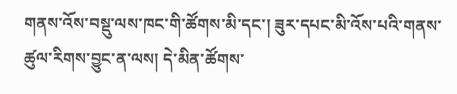གནས་འོས་བསྡུ་ལས་ཁང་གི་ཚོགས་མི་དང་། ཟུར་དཔང་མི་འོས་པའི་གནས་ཚུལ་རིགས་བྱུང་ན་ལས། དེ་མིན་ཚོགས་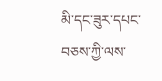མི་དང་ཟུར་དཔང་བཅས་ཀྱི་ལས་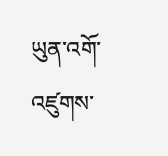ཡུན་འགོ་འཛུགས་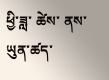ཕྱི་ཟླ་ ཚེས་ ནས་ཡུན་ཚད་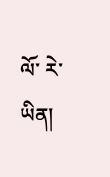ལོ་ རེ་ཡིན།